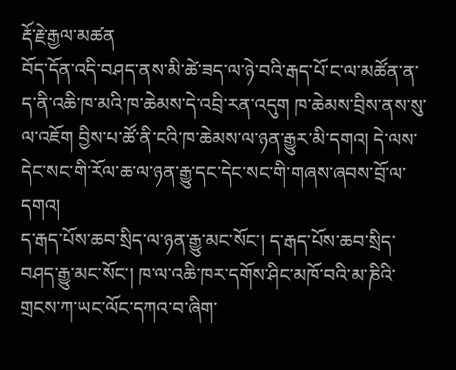རྡོ་རྗེ་རྒྱལ་མཚན
བོད་དོན་འདི་བཤད་ནས་མི་ཚེ་ཟད་ལ་ཉེ་བའི་རྒད་པོ་ང་ལ་མཚོན་ན་ད་ནི་འཆི་ཁ་མའི་ཁ་ཆེམས་དེ་འབྲི་རན་འདུག ཁ་ཆེམས་བྲིས་ནས་སུ་ལ་འཇོག བྱིས་པ་ཚོ་ནི་ངའི་ཁ་ཆེམས་ལ་ཉན་རྒྱུར་མི་དགའ། དེ་ལས་དེང་སང་གི་རོལ་ཆ་ལ་ཉན་རྒྱུ་དང་དེང་སང་གི་གཞས་ཞབས་བྲོ་ལ་དགའ།
ད་རྒད་པོས་ཆབ་སྲིད་ལ་ཉན་རྒྱུ་མང་སོང་། ད་རྒད་པོས་ཆབ་སྲིད་བཤད་རྒྱུ་མང་སོང་། ཁ་ལ་འཆི་ཁར་དགོས་ཤིང་མཁོ་བའི་མ་ཎིའི་གྲངས་ཀ་ཡང་ལོང་དཀའ་བ་ཞིག་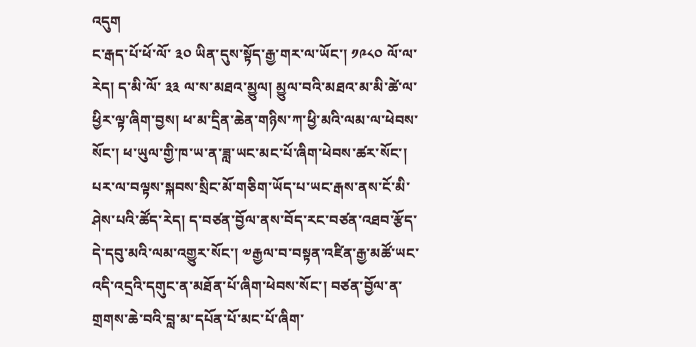འདུག
ང་རྒད་པོ་ཕོ་ལོ་ ༣༠ ཡིན་དུས་སྟོད་རྒྱ་གར་ལ་ཡོང་། ༡༩༨༠ ལོ་ལ་རེད། ད་མི་ལོ་ ༣༣ ལ་ས་མཐའ་མྱུལ། མྱུལ་བའི་མཐའ་མ་མི་ཚེ་ལ་ཕྱིར་ལྟ་ཞིག་བྱས། ཕ་མ་དྲིན་ཆེན་གཉིས་ཀ་ཕྱི་མའི་ལམ་ལ་ཕེབས་སོང་། ཕ་ཡུལ་གྱི་ཁ་ཡ་ན་ཟླ་ཡང་མང་པོ་ཞིག་ཕེབས་ཚར་སོང་། པར་ལ་བལྟས་སྐབས་སྲིང་མོ་གཅིག་ཡོད་པ་ཡང་རྒས་ནས་ངོ་མི་ཤེས་པའི་ཚོད་རེད། ད་བཙན་བྱོལ་ནས་བོད་རང་བཙན་འཐབ་རྩོད་དེ་དབུ་མའི་ལམ་འགྱུར་སོང་། ༧རྒྱལ་བ་བསྟན་འཛིན་རྒྱ་མཚོ་ཡང་འདི་འདྲའི་དགུང་ན་མཐོན་པོ་ཞིག་ཕེབས་སོང་། བཙན་བྱོལ་ན་གྲགས་ཆེ་བའི་བླ་མ་དཔོན་པོ་མང་པོ་ཞིག་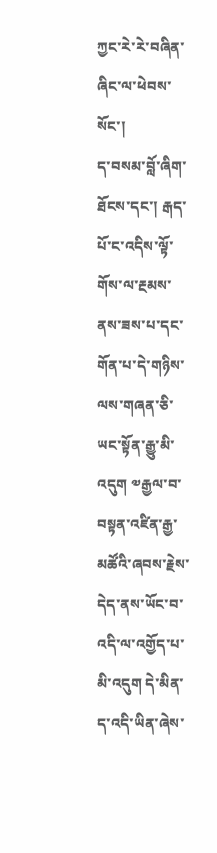ཀྱང་རེ་རེ་བཞིན་ཞིང་ལ་ཕེབས་སོང་།
ད་བསམ་བློ་ཞིག་ཐོངས་དང་། རྒད་པོ་ང་འདིས་ལྟོ་གོས་ལ་རྔམས་ནས་ཟས་པ་དང་གོན་པ་དེ་གཉིས་ལས་གཞན་ཅི་ཡང་སྟོན་རྒྱུ་མི་འདུག ༧རྒྱལ་བ་བསྟན་འཛིན་རྒྱ་མཚོའི་ཞབས་རྗེས་དེད་ནས་ཡོང་བ་འདི་ལ་འགྱོད་པ་མི་འདུག དེ་མིན་ད་འདི་ཡིན་ཞེས་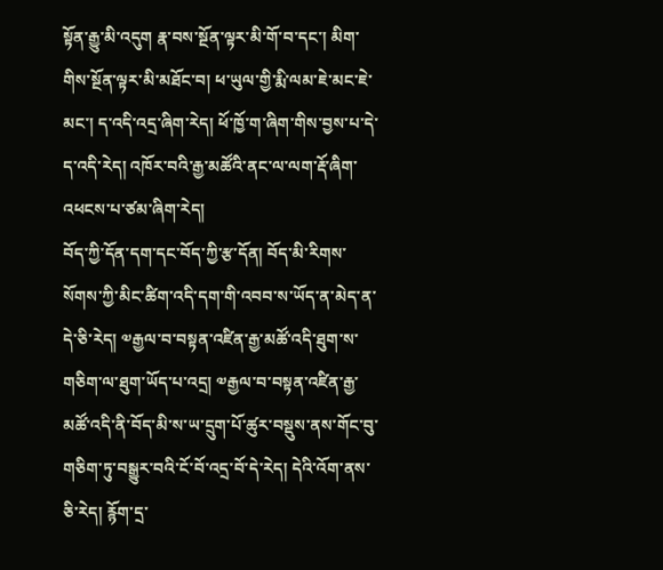སྟོན་རྒྱུ་མི་འདུག རྣ་བས་སྔོན་ལྟར་མི་གོ་བ་དང་། མིག་གིས་སྔོན་ལྟར་མི་མཐོང་བ། ཕ་ཡུལ་གྱི་རྨི་ལམ་ཇེ་མང་ཇེ་མང་། ད་འདི་འདྲ་ཞིག་རེད། ཕོ་ཁྱོ་ག་ཞིག་གིས་བྱས་པ་དེ་ད་འདི་རེད། འཁོར་བའི་རྒྱ་མཚོའི་ནང་ལ་ལག་རྡོ་ཞིག་འཕངས་པ་ཙམ་ཞིག་རེད།
བོད་ཀྱི་དོན་དག་དང་བོད་ཀྱི་རྩ་དོན། བོད་མི་རིགས་སོགས་ཀྱི་མིང་ཚིག་འདི་དག་གི་འབབ་ས་ཡོད་ན་མེད་ན་དེ་ཅི་རེད། ༧རྒྱལ་བ་བསྟན་འཛིན་རྒྱ་མཚོ་འདི་ཐུག་ས་གཅིག་ལ་ཐུག་ཡོད་པ་འདྲ། ༧རྒྱལ་བ་བསྟན་འཛིན་རྒྱ་མཚོ་འདི་ནི་བོད་མི་ས་ཡ་དྲུག་པོ་ཚུར་བསྡུས་ནས་གོང་བུ་གཅིག་ཏུ་བསྒྱུར་བའི་ངོ་བོ་འདྲ་བོ་དེ་རེད། དེའི་འོག་ནས་ཅི་རེད། རྙོག་དྲ་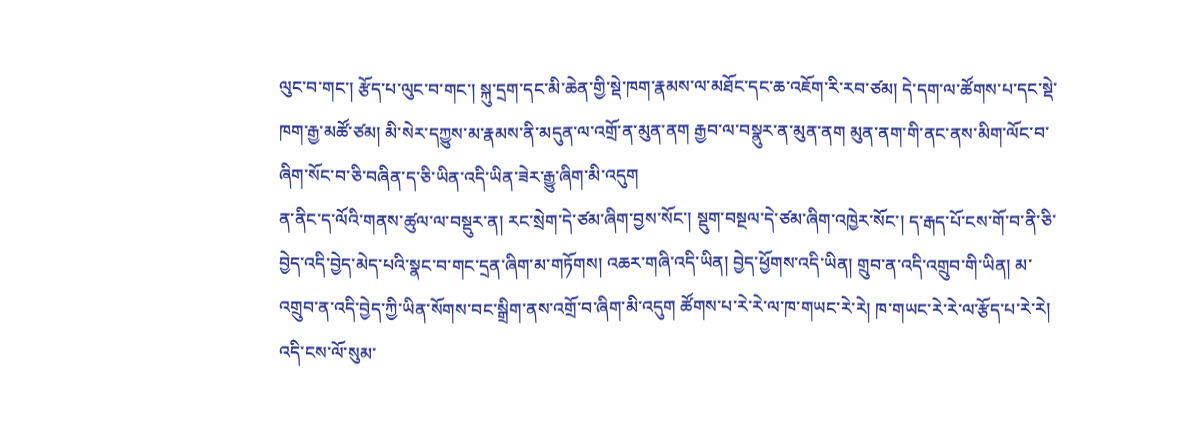ལུང་བ་གང་། རྩོད་པ་ལུང་བ་གང་། སྐུ་དྲག་དང་མི་ཆེན་གྱི་སྡེ་ཁག་རྣམས་ལ་མཐོང་དང་ཆ་འཇོག་རི་རབ་ཙམ། དེ་དག་ལ་ཚོགས་པ་དང་སྡེ་ཁག་རྒྱ་མཚོ་ཙམ། མི་སེར་དཀྱུས་མ་རྣམས་ནི་མདུན་ལ་འགྲོ་ན་མུན་ནག རྒྱབ་ལ་བསྣུར་ན་མུན་ནག མུན་ནག་གི་ནང་ནས་མིག་ལོང་བ་ཞིག་སོང་བ་ཅི་བཞིན་ད་ཅི་ཡིན་འདི་ཡིན་ཟེར་རྒྱུ་ཞིག་མི་འདུག
ན་ནིང་ད་ལོའི་གནས་ཚུལ་ལ་བསྡུར་ན། རང་སྲེག་དེ་ཙམ་ཞིག་བྱས་སོང་། སྡུག་བསྔལ་དེ་ཙམ་ཞིག་འཁྱེར་སོང་། ད་རྒད་པོ་ངས་གོ་བ་ནི་ཅི་བྱེད་འདི་བྱེད་མེད་པའི་སྣང་བ་གང་དྲན་ཞིག་མ་གཏོགས། འཆར་གཞི་འདི་ཡིན། བྱེད་ཕྱོགས་འདི་ཡིན། གྲུབ་ན་འདི་འགྲུབ་གི་ཡིན། མ་འགྲུབ་ན་འདི་བྱེད་ཀྱི་ཡིན་སོགས་བང་སྒྲིག་ནས་འགྲོ་བ་ཞིག་མི་འདུག ཚོགས་པ་རེ་རེ་ལ་ཁ་གཡང་རེ་རེ། ཁ་གཡང་རེ་རེ་ལ་རྩོད་པ་རེ་རེ། འདི་ངས་ལོ་སུམ་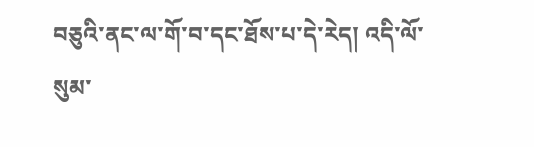བཅུའི་ནང་ལ་གོ་བ་དང་ཐོས་པ་དེ་རེད། འདི་ལོ་སུམ་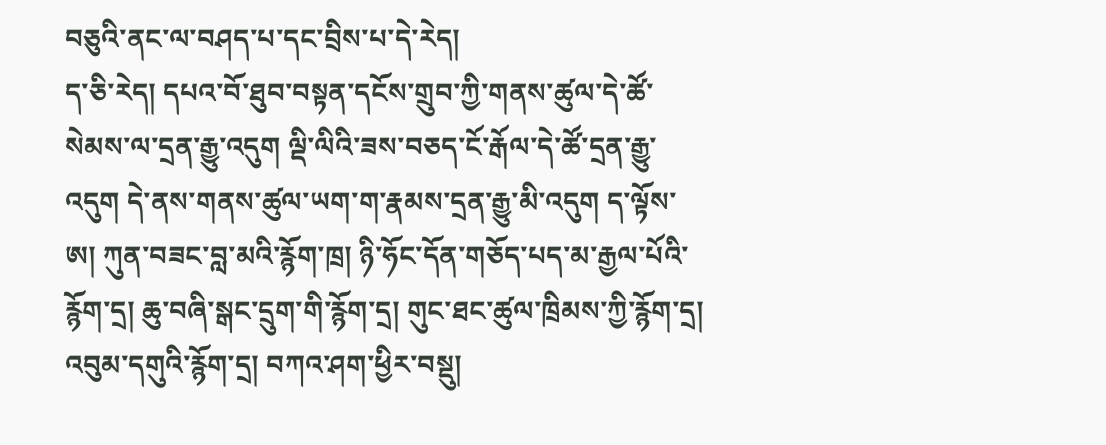བཅུའི་ནང་ལ་བཤད་པ་དང་བྲིས་པ་དེ་རེད།
ད་ཅི་རེད། དཔའ་བོ་ཐུབ་བསྟན་དངོས་གྲུབ་ཀྱི་གནས་ཚུལ་དེ་ཚོ་སེམས་ལ་དྲན་རྒྱུ་འདུག ལྡི་ལིའི་ཟས་བཅད་ངོ་རྒོལ་དེ་ཚོ་དྲན་རྒྱུ་འདུག དེ་ནས་གནས་ཚུལ་ཡག་ག་རྣམས་དྲན་རྒྱུ་མི་འདུག ད་ལྟོས་ཨ། ཀུན་བཟང་བླ་མའི་རྙོག་ཁྲ། ཉི་ཧོང་དོན་གཅོད་པད་མ་རྒྱལ་པོའི་རྙོག་དྲ། ཆུ་བཞི་སྒང་དྲུག་གི་རྙོག་དྲ། གུང་ཐང་ཚུལ་ཁྲིམས་ཀྱི་རྙོག་དྲ། འབུམ་དགུའི་རྙོག་དྲ། བཀའ་ཤག་ཕྱིར་བསྡུ།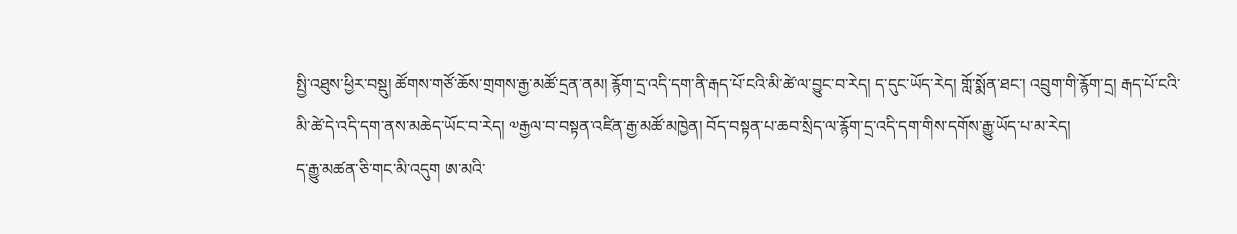སྤྱི་འཐུས་ཕྱིར་བསྡུ། ཚོགས་གཙོ་ཆོས་གྲགས་རྒྱ་མཚོ་དྲན་ནམ། རྙོག་དྲ་འདི་དག་ནི་རྒད་པོ་ངའི་མི་ཚེ་ལ་བྱུང་བ་རེད། ད་དུང་ཡོད་རེད། གློ་སྨོན་ཐང་། འབྲུག་གི་རྙོག་དྲ། རྒད་པོ་ངའི་མི་ཚེ་དེ་འདི་དག་ནས་མཆེད་ཡོང་བ་རེད། ༧རྒྱལ་བ་བསྟན་འཛིན་རྒྱ་མཚོ་མཁྱེན། བོད་བསྟན་པ་ཆབ་སྲིད་ལ་རྙོག་དྲ་འདི་དག་གིས་དགོས་རྒྱུ་ཡོད་པ་མ་རེད།
ད་རྒྱུ་མཚན་ཅི་གང་མི་འདུག ཨ་མའི་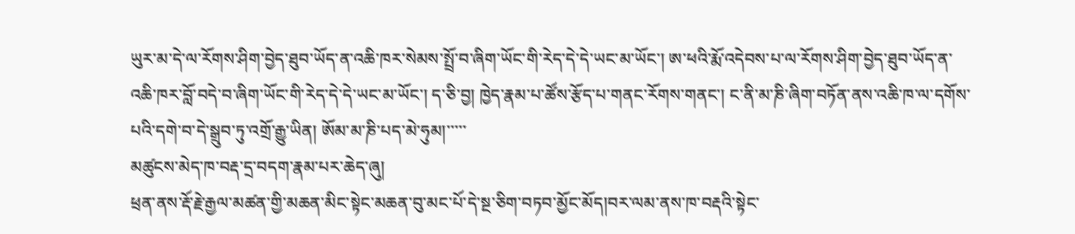ཡུར་མ་དེ་ལ་རོགས་ཤིག་བྱེད་ཐུབ་ཡོད་ན་འཆི་ཁར་སེམས་སྤྲོ་བ་ཞིག་ཡོང་གི་རེད་དེ་དེ་ཡང་མ་ཡོང་། ཨ་ཕའི་རྨོ་འདེབས་པ་ལ་རོགས་ཤིག་བྱེད་ཐུབ་ཡོད་ན་འཆི་ཁར་བློ་བདེ་བ་ཞིག་ཡོང་གི་རེད་དེ་དེ་ཡང་མ་ཡོང་། ད་ཅི་བྱ། ཁྱེད་རྣམ་པ་ཚོས་རྩོད་པ་གནང་རོགས་གནང་། ང་ནི་མ་ཎི་ཞིག་བཏོན་ནས་འཆི་ཁ་ལ་དགོས་པའི་དགེ་བ་དེ་སྒྲུབ་ཏུ་འགྲོ་རྒྱུ་ཡིན། ཨོམ་མ་ཎི་པད་མེ་ཧུམ།་་་་་
མཚུངས་མེད་ཁ་བརྡ་དྲ་བདག་རྣམ་པར་ཆེད་ཞུ།
ཕྲན་ནས་རྡོ་རྗེ་རྒྱལ་མཚན་གྱི་མཆན་མིང་སྟེང་མཆན་བུ་མང་པོ་དེ་སྔ་ཅིག་བཏབ་མྱོང་མོད།བར་ལམ་ནས་ཁ་བརྡའི་སྟེང་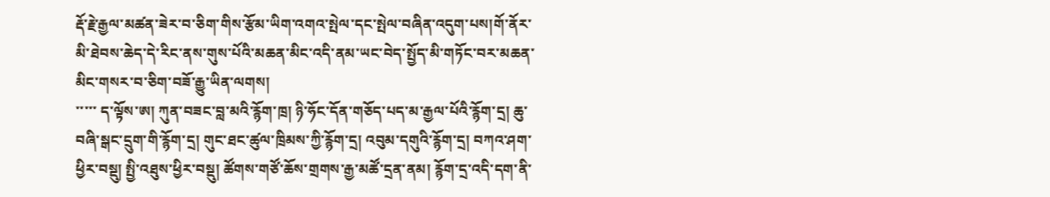རྡོ་རྗེ་རྒྱལ་མཚན་ཟེར་བ་ཅིག་གིས་རྩོམ་ཡིག་འགའ་སྤེལ་དང་སྤེལ་བཞིན་འདུག་པས།གོ་ནོར་མི་ཐེབས་ཆེད་དེ་རིང་ནས་གུས་པོའི་མཆན་མིང་འདི་ནམ་ཡང་བེད་སྤྱོད་མི་གཏོང་བར་མཆན་མིང་གསར་བ་ཅིག་བཟོ་རྒྱུ་ཡིན་ལགས།
་་་་་ ད་ལྟོས་ཨ། ཀུན་བཟང་བླ་མའི་རྙོག་ཁྲ། ཉི་ཧོང་དོན་གཅོད་པད་མ་རྒྱལ་པོའི་རྙོག་དྲ། ཆུ་བཞི་སྒང་དྲུག་གི་རྙོག་དྲ། གུང་ཐང་ཚུལ་ཁྲིམས་ཀྱི་རྙོག་དྲ། འབུམ་དགུའི་རྙོག་དྲ། བཀའ་ཤག་ཕྱིར་བསྡུ། སྤྱི་འཐུས་ཕྱིར་བསྡུ། ཚོགས་གཙོ་ཆོས་གྲགས་རྒྱ་མཚོ་དྲན་ནམ། རྙོག་དྲ་འདི་དག་ནི་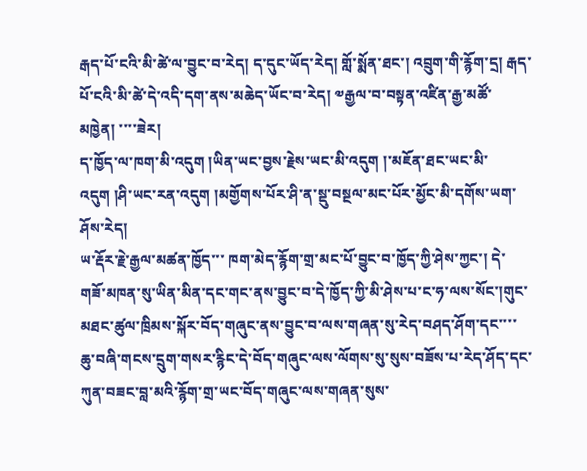རྒད་པོ་ངའི་མི་ཚེ་ལ་བྱུང་བ་རེད། ད་དུང་ཡོད་རེད། གློ་སྨོན་ཐང་། འབྲུག་གི་རྙོག་དྲ། རྒད་པོ་ངའི་མི་ཚེ་དེ་འདི་དག་ནས་མཆེད་ཡོང་བ་རེད། ༧རྒྱལ་བ་བསྟན་འཛིན་རྒྱ་མཚོ་མཁྱེན། ་་་་ཟེར།
ད་ཁྱོད་ལ་ཁག་མི་འདུག །ཡིན་ཡང་བྱས་རྗེས་ཡང་མི་འདུག །་མཇོན་ཐང་ཡང་མི་འདུག །ཤི་ཡང་རན་འདུག །མགྱོགས་པོར་ཤི་ན་སྡུ་བསྔལ་མང་པོར་མྱོང་མི་དགོས་ཡག་ཤོས་རེད།
ཡ་རྡོར་རྗེ་རྒྱལ་མཚན་ཁྱོད་་་ ཁག་མེད་རྙོག་གྲ་མང་པོ་བྱུང་བ་ཁྱོད་ཀྱི་ཤེས་ཀྱང་། དེ་གཟོ་མཁན་སུ་ཡིན་མིན་དང་གང་ནས་བྱུང་བ་དེ་ཁྱོད་ཀྱི་མི་ཤེས་པ་ང་ཧ་ལས་སོང་།གུང་མཐང་ཚུལ་ཁྲིམས་སྐོར་བོད་གཞུང་ནས་བྱུང་བ་ལས་གཞན་སུ་རེད་བཤད་ཤོག་དང་་་་ ཆུ་བཞི་གངས་དྲུག་གསར་རྙིང་དེ་བོད་གཞུང་ལས་ལོགས་སུ་སུས་བཟོས་པ་རེད་ཤོད་དང་
ཀུན་བཟང་བླ་མའི་རྙོག་གྲ་ཡང་བོད་གཞུང་ལས་གཞན་སུས་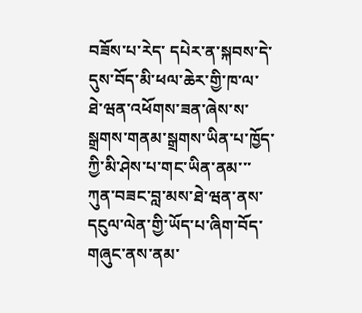བཟོས་པ་རེད་ དཔེར་ན་སྐབས་དེ་དུས་བོད་མི་ཕལ་ཆེར་གྱི་ཁ་ལ་
ཐེ་ཝན་འཕོགས་ཟན་ཞེས་ས་སྒྲགས་གནམ་སྒྲགས་ཡིན་པ་ཁྱོད་ཀྱི་མི་ཤེས་པ་གང་ཡིན་ནམ་་་ ཀུན་བཟང་བླ་མས་ཐེ་ཝན་ནས་དངུལ་ལེན་གྱི་ཡོད་པ་ཞིག་བོད་གཞུང་ནས་ནམ་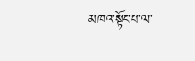མཁའ་སྟོང་པ་ལ་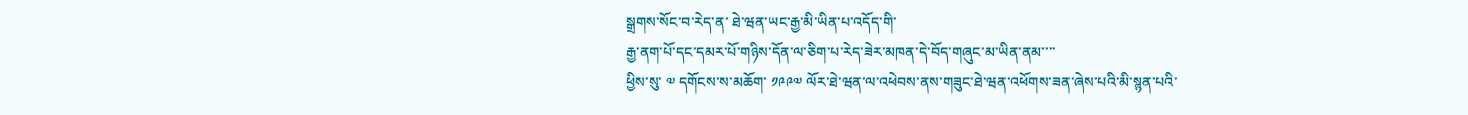སྒྲགས་སོང་བ་རེད་ན་ ཐེ་ཝན་ཡང་རྒྱ་མི་ཡིན་པ་འདོད་གི་
རྒྱ་ནག་པོ་དང་དམར་པོ་གཉིས་དོན་ལ་ཅིག་པ་རེད་ཟེར་མཁན་དེ་བོད་གཞུང་མ་ཡིན་ནམ་་་་
ཕྱིས་སུ་ ༧ དགོངས་ས་མཆོག་ ༡༩༩༧ ལོར་ཐེ་ཝན་ལ་འཕེབས་ནས་གཟུང་ཐེ་ཝན་འཕོགས་ཟན་ཞེས་པའི་མི་སྙན་པའི་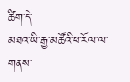ཚིག་དེ་
མཐའ་ཡི་རྒྱ་མཚོའི་ཕ་རོལ་ལ་གནས་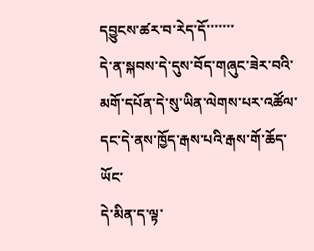དབྱུངས་ཚར་བ་རེད་དོ་་་་་་་
དེ་ན་སྐབས་དེ་དུས་བོད་གཞུང་ཟེར་བའི་མགོ་དཔོན་དེ་སུ་ཡིན་ལེགས་པར་འཚོལ་དང་དེ་ནས་ཁྱོད་རྒས་པའི་རྒས་གོ་ཆོད་ཡོང་
དེ་མིན་ད་ལྟ་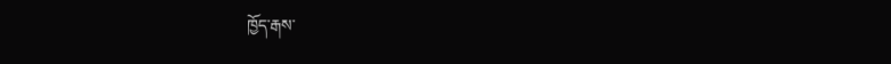ཁྱོད་རྒས་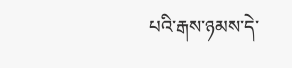པའི་རྒས་ཉམས་དེ་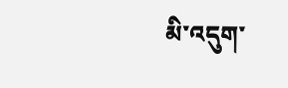མི་འདུག་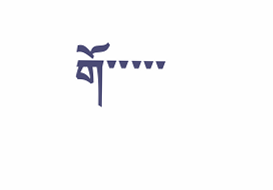གོ་་་་་